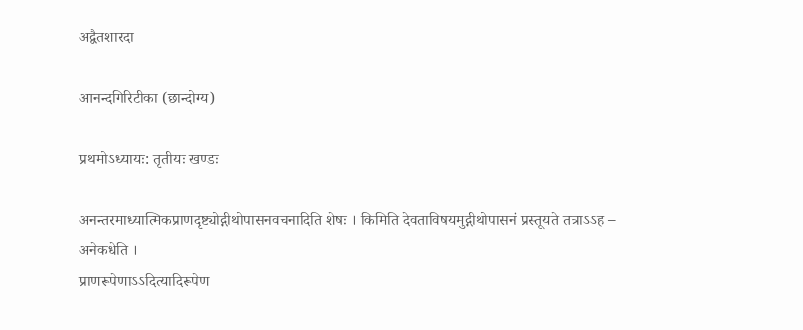अद्वैतशारदा

आनन्दगिरिटीका (छान्दोग्य)

प्रथमोऽध्यायः: तृतीयः खण्डः

अनन्तरमाध्यात्मिकप्राणदृष्ट्योद्गीथोपासनवचनादिति शेषः । किमिति देवताविषयमुद्गीथोपासनं प्रस्तूयते तत्राऽऽह –
अनेकधेति ।
प्राणरूपेणाऽऽदित्यादिरूपेण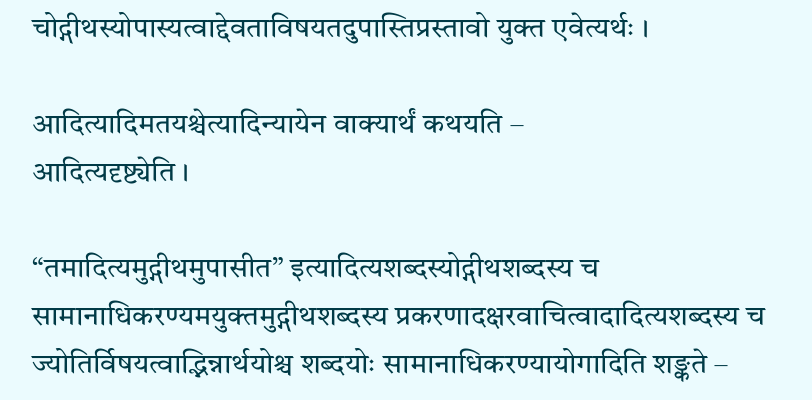चोद्गीथस्योपास्यत्वाद्देवताविषयतदुपास्तिप्रस्तावो युक्त एवेत्यर्थः ।

आदित्यादिमतयश्चेत्यादिन्यायेन वाक्यार्थं कथयति –
आदित्यदृष्ट्येति ।

“तमादित्यमुद्गीथमुपासीत” इत्यादित्यशब्दस्योद्गीथशब्दस्य च सामानाधिकरण्यमयुक्तमुद्गीथशब्दस्य प्रकरणादक्षरवाचित्वादादित्यशब्दस्य च ज्योतिर्विषयत्वाद्भिन्नार्थयोश्च शब्दयोः सामानाधिकरण्यायोगादिति शङ्कते –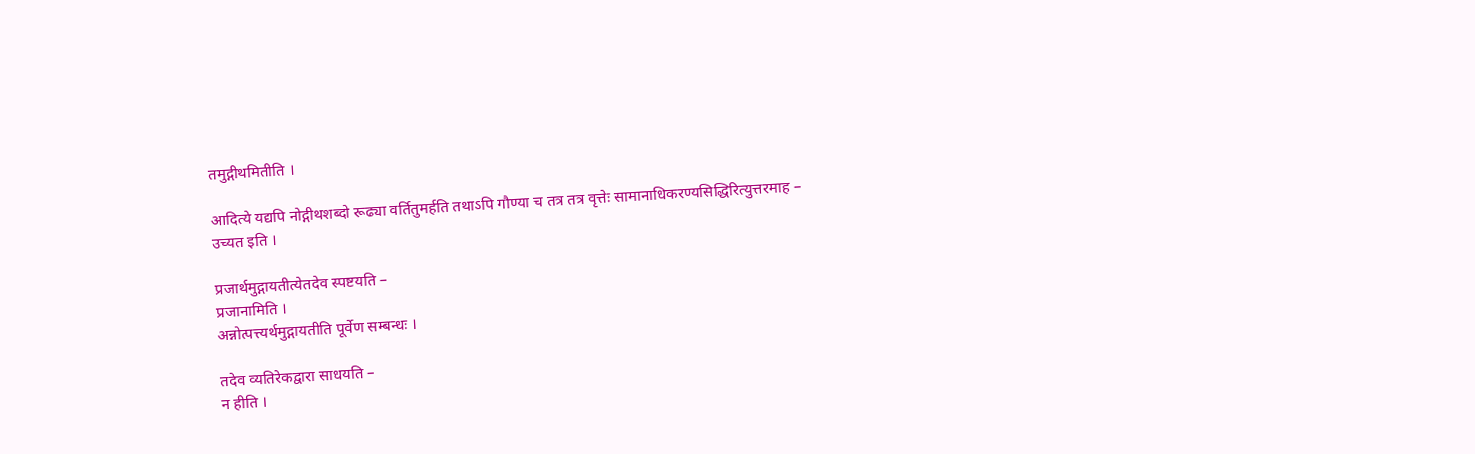तमुद्गीथमितीति ।

आदित्ये यद्यपि नोद्गीथशब्दो रूढ्या वर्तितुमर्हति तथाऽपि गौण्या च तत्र तत्र वृत्तेः सामानाधिकरण्यसिद्धिरित्युत्तरमाह –
उच्यत इति ।

प्रजार्थमुद्गायतीत्येतदेव स्पष्टयति –
प्रजानामिति ।
अन्नोत्पत्त्यर्थमुद्गायतीति पूर्वेण सम्बन्धः ।

तदेव व्यतिरेकद्वारा साधयति –
न हीति ।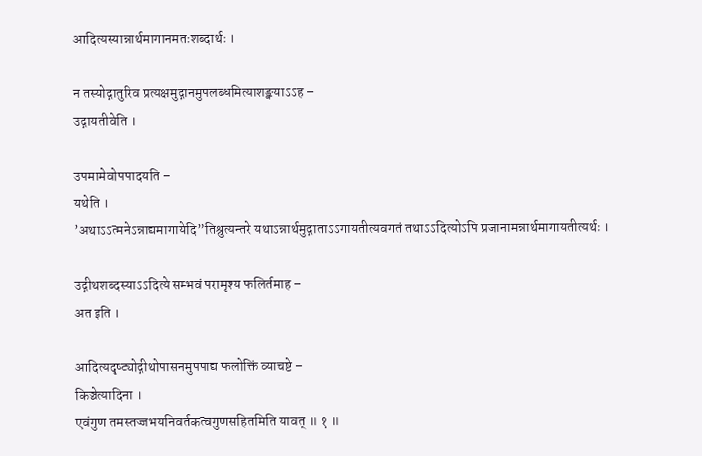आदित्यस्यान्नार्थमागानमतःशब्दार्थः ।

न तस्योद्गातुरिव प्रत्यक्षमुद्गानमुपलब्धमित्याशङ्क्याऽऽह –
उद्गायतीवेति ।

उपमामेवोपपादयति –
यथेति ।
’अथाऽऽत्मनेऽन्नाद्यमागायेदि”तिश्रुत्यन्तरे यथाऽन्नार्थमुद्गाताऽऽगायतीत्यवगतं तथाऽऽदित्योऽपि प्रजानामन्नार्थमागायतीत्यर्थः ।

उद्गीथशब्दस्याऽऽदित्ये सम्भवं परामृश्य फलिर्तमाह –
अत इति ।

आदित्यदृष्ट्योद्गीथोपासनमुपपाद्य फलोक्तिं व्याचष्टे –
किञ्चेत्यादिना ।
एवंगुण तमस्तज्जभयनिवर्तकत्वगुणसहितमिति यावत् ॥ १ ॥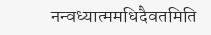नन्वध्यात्ममधिदैवतमिति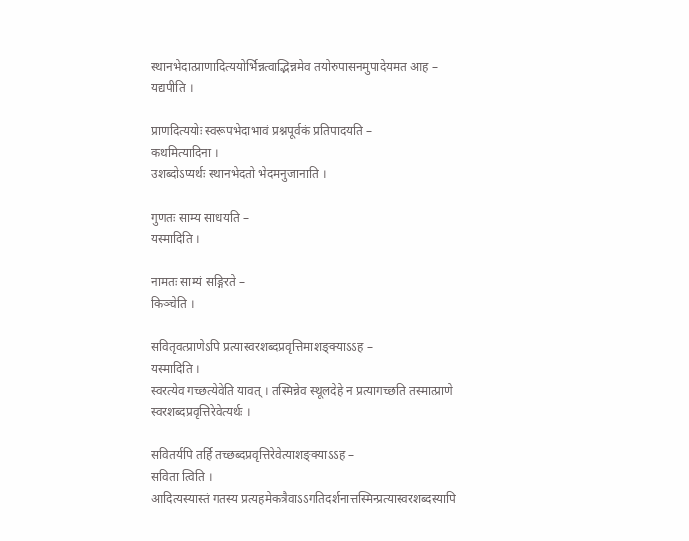स्थानभेदात्प्राणादित्ययोर्भिन्नत्वाद्भिन्नमेव तयोरुपासनमुपादेयमत आह –
यद्यपीति ।

प्राणदित्ययोः स्वरूपभेदाभावं प्रश्नपूर्वकं प्रतिपादयति –
कथमित्यादिना ।
उशब्दोऽप्यर्थः स्थानभेदतो भेदमनुजानाति ।

गुणतः साम्य साधयति –
यस्मादिति ।

नामतः साम्यं सङ्गिरते –
किञ्चेति ।

सवितृवत्प्राणेऽपि प्रत्यास्वरशब्दप्रवृत्तिमाशङ्क्याऽऽह –
यस्मादिति ।
स्वरत्येव गच्छत्येवेति यावत् । तस्मिन्नेव स्थूलदेहे न प्रत्यागच्छति तस्मात्प्राणे स्वरशब्दप्रवृत्तिरेवेत्यर्थः ।

सवितर्यपि तर्हि तच्छब्दप्रवृत्तिरेवेत्याशङ्क्याऽऽह –
सविता त्विति ।
आदित्यस्यास्तं गतस्य प्रत्यहमेकत्रैवाऽऽगतिदर्शनात्तस्मिन्प्रत्यास्वरशब्दस्यापि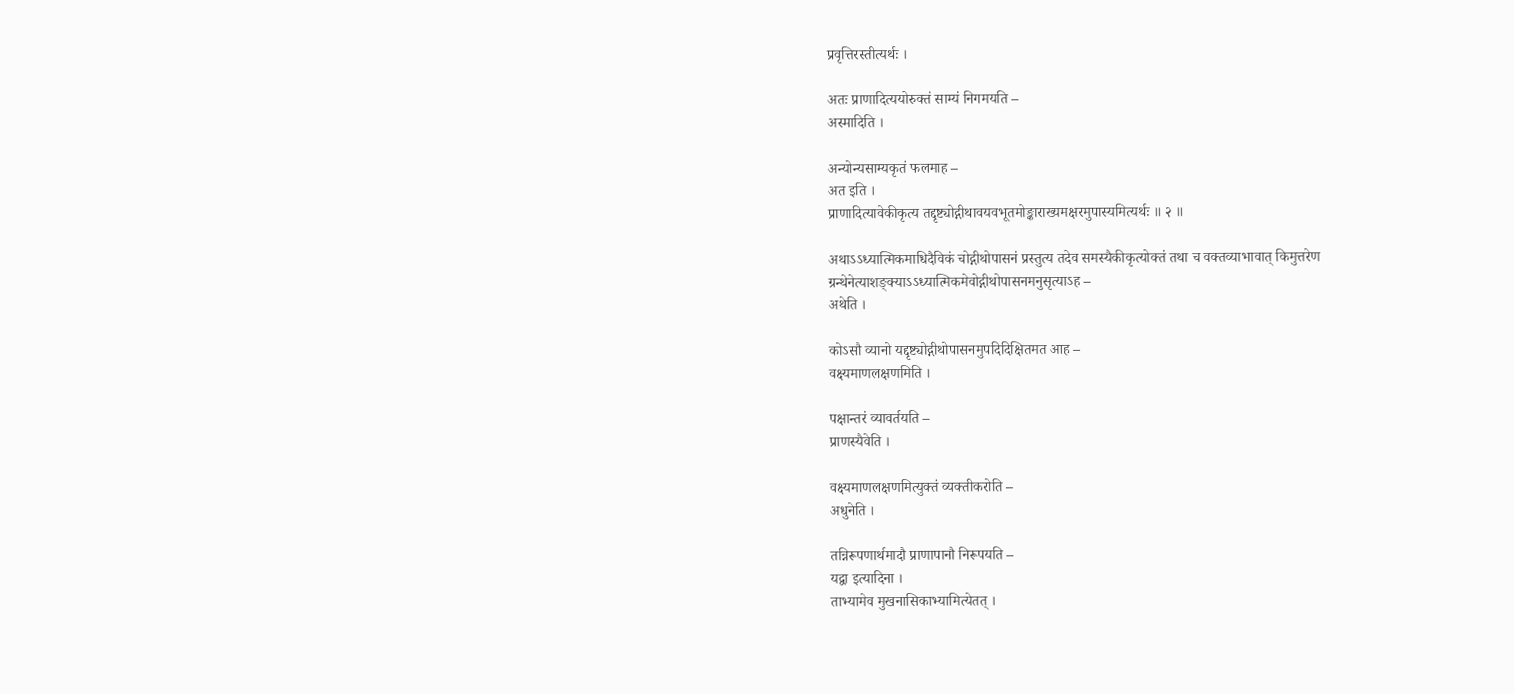प्रवृत्तिरस्तीत्यर्थः ।

अतः प्राणादित्ययोरुक्तं साम्यं निगमयति –
अस्मादिति ।

अन्योन्यसाम्यकृतं फलमाह –
अत इति ।
प्राणादित्यावेकीकृत्य तद्दृष्ट्योद्गीथावयवभूतमोङ्काराख्यमक्षरमुपास्यमित्यर्थः ॥ २ ॥

अथाऽऽध्यात्मिकमाधिदैविकं चोद्गीथोपासनं प्रस्तुत्य तदेव समस्यैकीकृत्योक्तं तथा च वक्तव्याभावात् किमुत्तरेण ग्रन्थेनेत्याशङ्क्याऽऽध्यात्मिकमेवोद्गीथोपासनमनुसृत्याऽह –
अथेति ।

कोऽसौ व्यानो यद्दृष्ट्योद्गीथोपासनमुपदिदिक्षितमत आह –
वक्ष्यमाणलक्षणमिति ।

पक्षान्तरं व्यावर्तयति –
प्राणस्यैवेति ।

वक्ष्यमाणलक्षणमित्युक्तं व्यक्तीकरोति –
अधुनेति ।

तन्निरूपणार्थमादौ प्राणापानौ निरूपयति –
यद्वा इत्यादिना ।
ताभ्यामेव मुखनासिकाभ्यामित्येतत् ।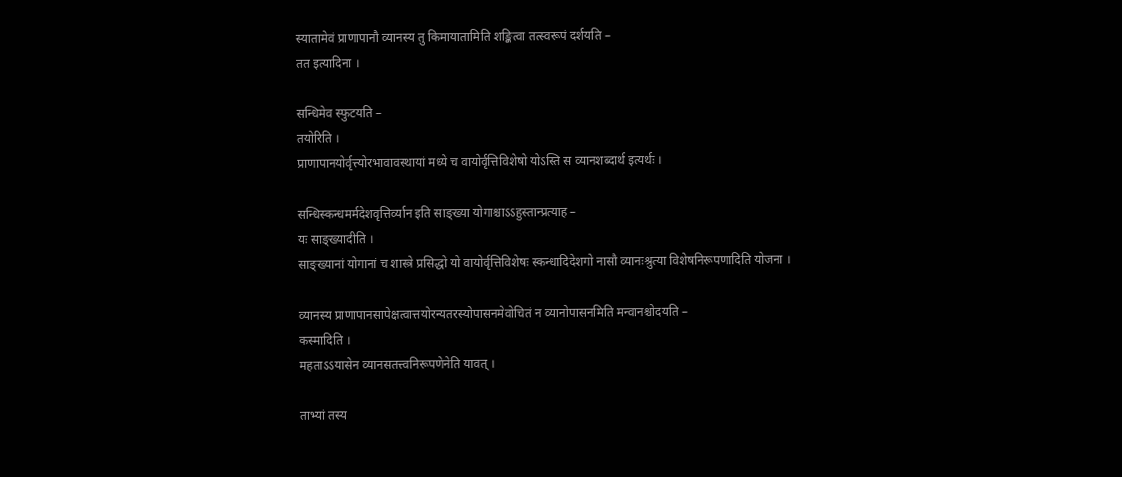स्यातामेवं प्राणापानौ व्यानस्य तु किमायातामिति शङ्कित्वा तत्स्वरूपं दर्शयति –
तत इत्यादिना ।

सन्धिमेव स्फुटयति –
तयोरिति ।
प्राणापानयोर्वृत्त्योरभावावस्थायां मध्ये च वायोर्वृत्तिविशेषो योऽस्ति स व्यानशब्दार्थ इत्यर्थः ।

सन्धिस्कन्धमर्मदेशवृत्तिर्व्यान इति साङ्ख्या योगाश्चाऽऽहुस्तान्प्रत्याह –
यः साङ्ख्यादीति ।
साङ्ख्यानां योगानां च शास्त्रे प्रसिद्धो यो वायोर्वृत्तिविशेषः स्कन्धादिदेशगो नासौ व्यानःश्रुत्या विशेषनिरूपणादिति योजना ।

व्यानस्य प्राणापानसापेक्षत्वात्तयोरन्यतरस्योपासनमेवोचितं न व्यानोपासनमिति मन्वानश्चोदयति –
कस्मादिति ।
महताऽऽयासेन व्यानसतत्त्वनिरूपणेनेति यावत् ।

ताभ्यां तस्य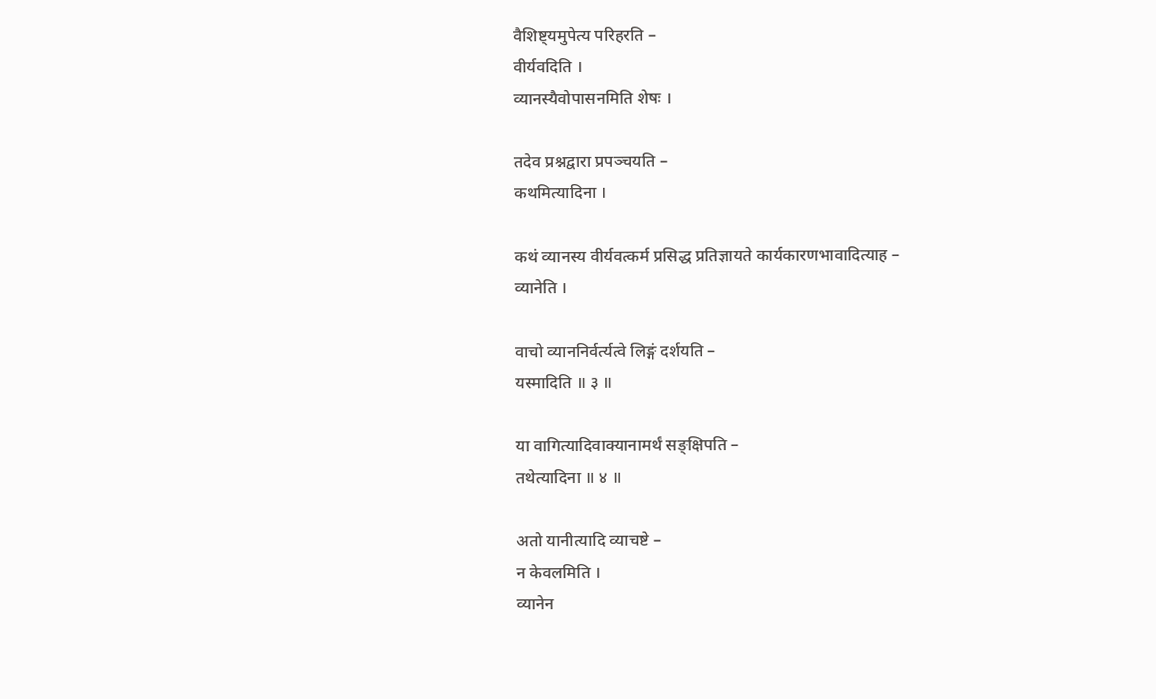वैशिष्ट्यमुपेत्य परिहरति –
वीर्यवदिति ।
व्यानस्यैवोपासनमिति शेषः ।

तदेव प्रश्नद्वारा प्रपञ्चयति –
कथमित्यादिना ।

कथं व्यानस्य वीर्यवत्कर्म प्रसिद्ध प्रतिज्ञायते कार्यकारणभावादित्याह –
व्यानेति ।

वाचो व्याननिर्वर्त्यत्वे लिङ्गं दर्शयति –
यस्मादिति ॥ ३ ॥

या वागित्यादिवाक्यानामर्थं सङ्क्षिपति –
तथेत्यादिना ॥ ४ ॥

अतो यानीत्यादि व्याचष्टे –
न केवलमिति ।
व्यानेन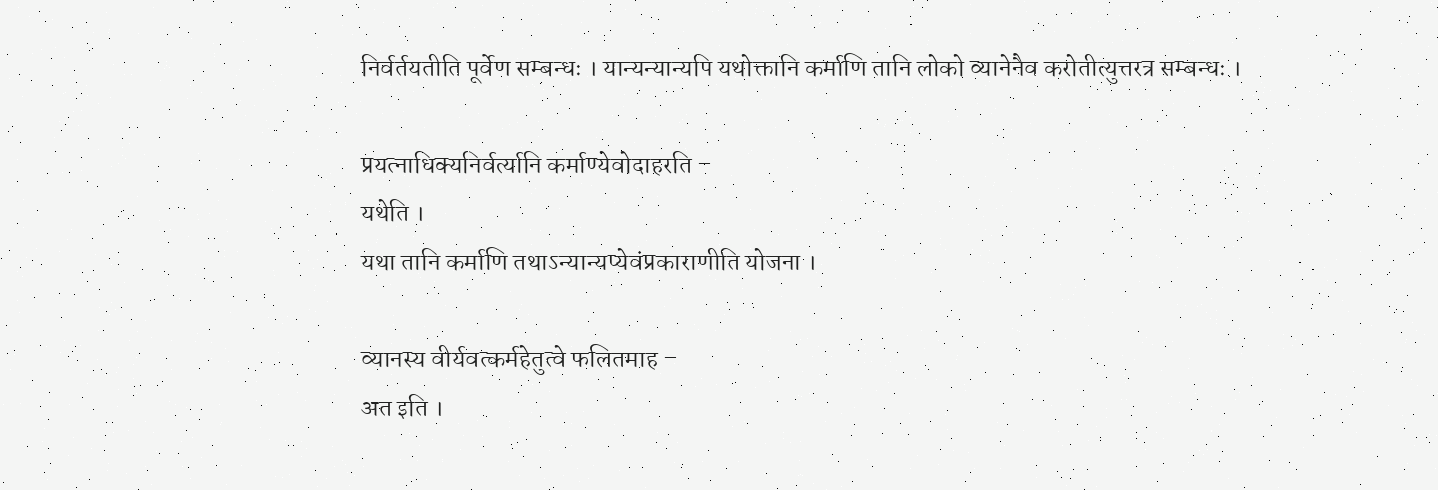निर्वर्तयतीति पूर्वेण सम्बन्धः । यान्यन्यान्यपि यथोक्तानि कर्माणि तानि लोको व्यानेनैव करोतीत्युत्तरत्र सम्बन्धः ।

प्रयत्नाधिक्यनिर्वर्त्यानि कर्माण्येवोदाहरति –
यथेति ।
यथा तानि कर्माणि तथाऽन्यान्यप्येवंप्रकाराणीति योजना ।

व्यानस्य वीर्यवत्कर्महेतुत्वे फलितमाह –
अत इति ।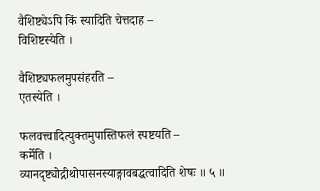वैशिष्ट्येऽपि किं स्यादिति चेत्तदाह –
विशिष्टस्येति ।

वैशिष्ट्यफलमुपसंहरति –
एतस्येति ।

फलवत्त्वादित्युक्तमुपास्तिफलं स्पष्टयति –
कर्मेति ।
व्यानदृष्ट्योद्गीथोपासनस्याङ्गावबद्धत्वादिति शेषः ॥ ५ ॥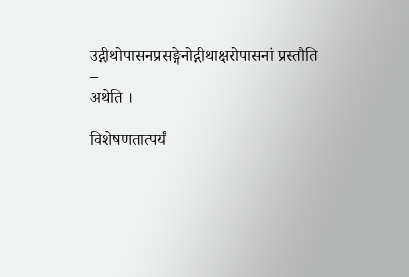उद्गीथोपासनप्रसङ्गेनोद्गीथाक्षरोपासनां प्रस्तौति –
अथेति ।

विशेषणतात्पर्यं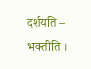दर्शयति –
भक्तीति ।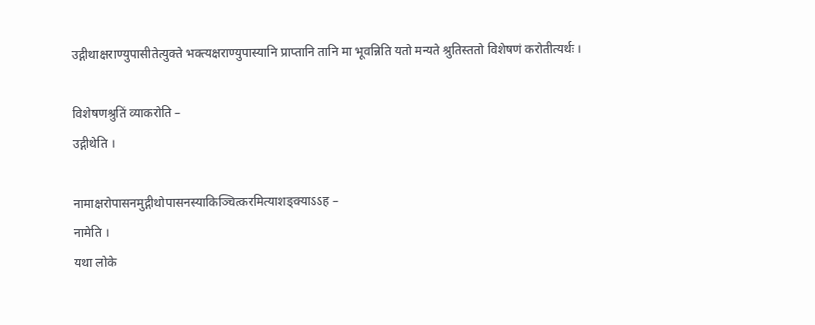उद्गीथाक्षराण्युपासीतेत्युक्ते भक्त्यक्षराण्युपास्यानि प्राप्तानि तानि मा भूवन्निति यतो मन्यते श्रुतिस्ततो विशेषणं करोतीत्यर्थः ।

विशेषणश्रुतिं व्याकरोति –
उद्गीथेति ।

नामाक्षरोपासनमुद्गीथोपासनस्याकिञ्चित्करमित्याशङ्क्याऽऽह –
नामेति ।
यथा लोके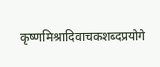कृष्णमिश्रादिवाचकशब्दप्रयोगे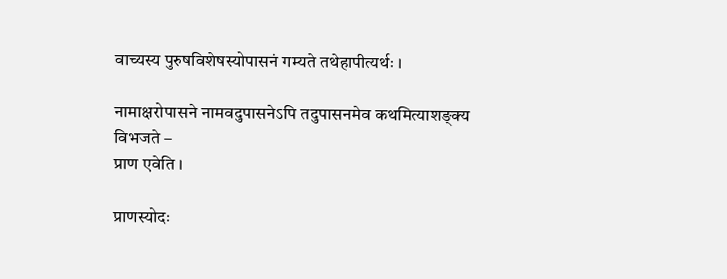वाच्यस्य पुरुषविशेषस्योपासनं गम्यते तथेहापीत्यर्थः ।

नामाक्षरोपासने नामवदुपासनेऽपि तदुपासनमेव कथमित्याशङ्क्य विभजते –
प्राण एवेति ।

प्राणस्योदः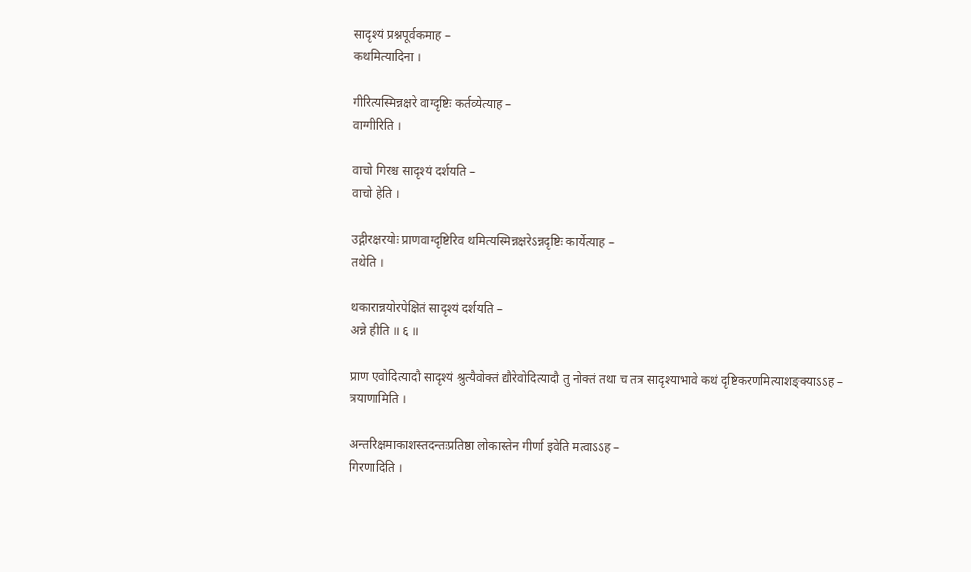सादृश्यं प्रश्नपूर्वकमाह –
कथमित्यादिना ।

गीरित्यस्मिन्नक्षरे वाग्दृष्टिः कर्तव्येत्याह –
वाग्गीरिति ।

वाचो गिरश्च सादृश्यं दर्शयति –
वाचो हेति ।

उद्गीरक्षरयोः प्राणवाग्दृष्टिरिव थमित्यस्मिन्नक्षरेऽन्नदृष्टिः कार्येत्याह –
तथेति ।

थकारान्नयोरपेक्षितं सादृश्यं दर्शयति –
अन्ने हीति ॥ ६ ॥

प्राण एवोदित्यादौ सादृश्यं श्रुत्यैवोक्तं द्यौरेवोदित्यादौ तु नोक्तं तथा च तत्र सादृश्याभावे कथं दृष्टिकरणमित्याशङ्क्याऽऽह –
त्रयाणामिति ।

अन्तरिक्षमाकाशस्तदन्तःप्रतिष्ठा लोकास्तेन गीर्णा इवेति मत्वाऽऽह –
गिरणादिति ।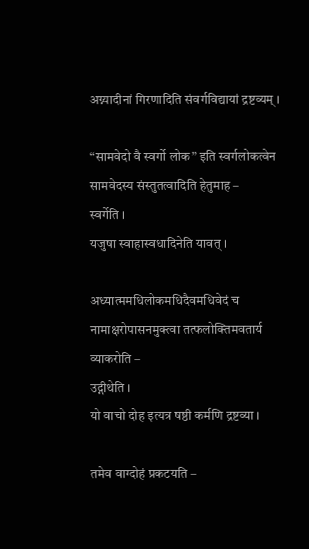अग्न्यादीनां गिरणादिति संवर्गविद्यायां द्रष्टव्यम् ।

“सामवेदो वै स्वर्गो लोक” इति स्वर्गलोकत्वेन सामवेदस्य संस्तुतत्वादिति हेतुमाह –
स्वर्गेति ।
यजुषा स्वाहास्वधादिनेति यावत् ।

अध्यात्ममधिलोकमधिदैवमधिवेदं च नामाक्षरोपासनमुक्त्वा तत्फलोक्तिमवतार्य व्याकरोति –
उद्गीथेति ।
यो वाचो दोह इत्यत्र षष्ठी कर्मणि द्रष्टव्या ।

तमेव वाग्दोहं प्रकटयति –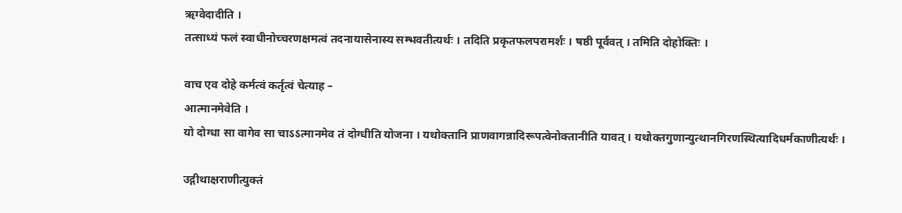ऋग्वेदादीति ।
तत्साध्यं फलं स्वाधीनोच्चरणक्षमत्वं तदनायासेनास्य सम्भवतीत्यर्थः । तदिति प्रकृतफलपरामर्शः । षष्ठी पूर्ववत् । तमिति दोहोक्तिः ।

वाच एव दोहे कर्मत्वं कर्तृत्वं चेत्याह –
आत्मानमेवेति ।
यो दोग्धा सा वागेव सा चाऽऽत्मानमेव तं दोग्धीति योजना । यथोक्तानि प्राणवागन्नादिरूपत्वेनोक्तानीति यावत् । यथोक्तगुणान्युत्थानगिरणस्थित्यादिधर्मकाणीत्यर्थः ।

उद्गीथाक्षराणीत्युक्तं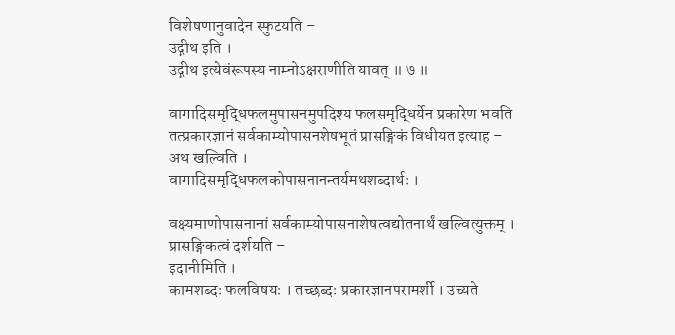विशेषणानुवादेन स्फुटयति –
उद्गीथ इति ।
उद्गीथ इत्येवंरूपस्य नाम्नोऽक्षराणीति यावत् ॥ ७ ॥

वागादिसमृद्धिफलमुपासनमुपदिश्य फलसमृद्धिर्येन प्रकारेण भवति तत्प्रकारज्ञानं सर्वकाम्योपासनशेषभूतं प्रासङ्गिकं विधीयत इत्याह –
अथ खल्विति ।
वागादिसमृद्धिफलकोपासनानन्तर्यमथशब्दार्थः ।

वक्ष्यमाणोपासनानां सर्वकाम्योपासनाशेषत्वद्योतनार्थं खल्वित्युक्तम् । प्रासङ्गिकत्वं दर्शयति –
इदानीमिति ।
कामशब्दः फलविषयः । तच्छब्दः प्रकारज्ञानपरामर्शी । उच्यते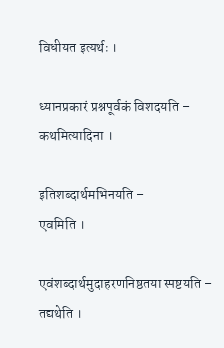विधीयत इत्यर्थः ।

ध्यानप्रकारं प्रश्नपूर्वकं विशदयति –
कथमित्यादिना ।

इतिशब्दार्थमभिनयति –
एवमिति ।

एवंशब्दार्थमुदाहरणनिष्ठतया स्पष्टयति –
तद्यथेति ।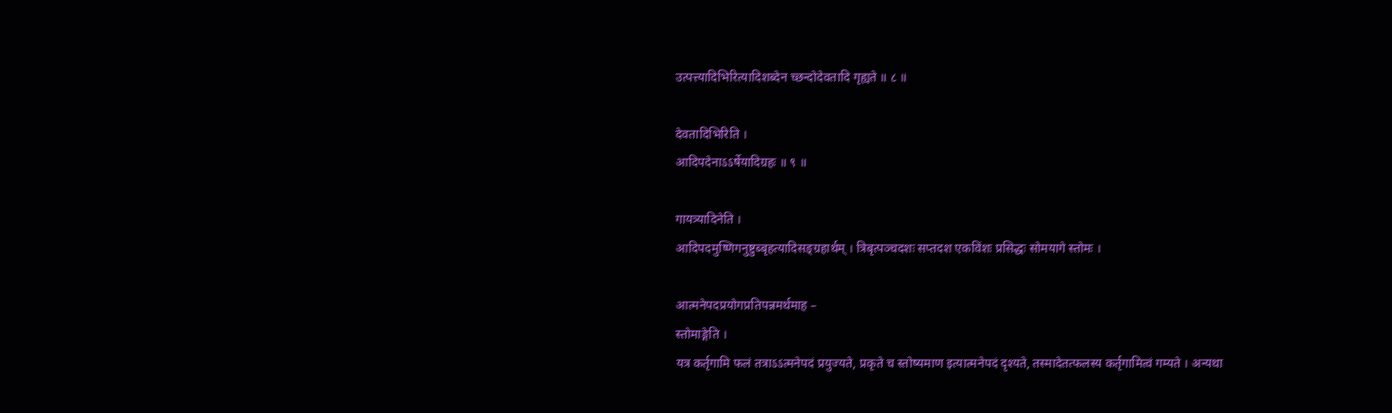उत्पत्त्यादिभिरित्यादिशब्देन च्छन्दोदेवतादि गृह्यते ॥ ८ ॥

देवतादिभिरिति ।
आदिपदेनाऽऽर्षेयादिग्रहः ॥ ९ ॥

गायत्र्यादिनेति ।
आदिपदमुष्णिगनुष्टुब्बृहत्यादिसङ्ग्रहार्थम् । त्रिबृत्पञ्चदशः सप्तदश एकविंशः प्रसिद्धः सोमयागे स्तोमः ।

आत्मनेपदप्रयोगप्रतिपन्नमर्थमाह –
स्तोमाङ्गेति ।
यत्र कर्तृगामि फलं तत्राऽऽत्मनेपदं प्रयुज्यते, प्रकृते च स्तोष्यमाण इत्यात्मनेपदं दृश्यते, तस्मादेतत्फलस्य कर्तृगामित्वं गम्यते । अन्यथा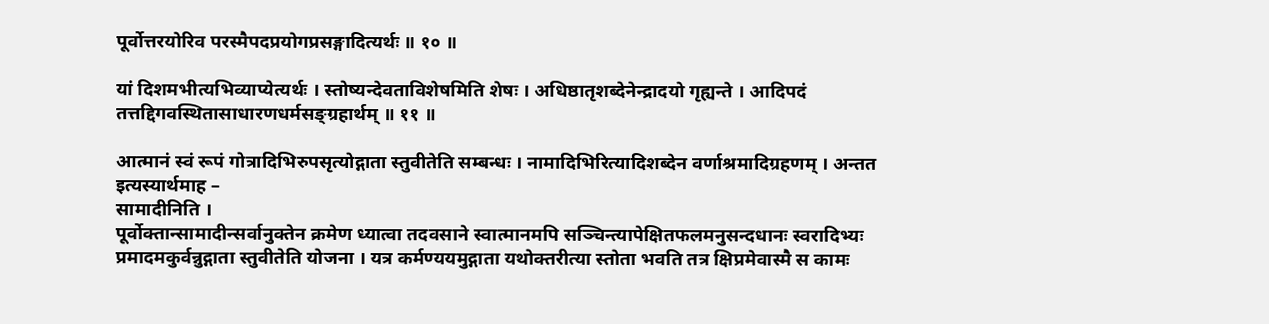पूर्वोत्तरयोरिव परस्मैपदप्रयोगप्रसङ्गादित्यर्थः ॥ १० ॥

यां दिशमभीत्यभिव्याप्येत्यर्थः । स्तोष्यन्देवताविशेषमिति शेषः । अधिष्ठातृशब्देनेन्द्रादयो गृह्यन्ते । आदिपदं तत्तद्दिगवस्थितासाधारणधर्मसङ्ग्रहार्थम् ॥ ११ ॥

आत्मानं स्वं रूपं गोत्रादिभिरुपसृत्योद्गाता स्तुवीतेति सम्बन्धः । नामादिभिरित्यादिशब्देन वर्णाश्रमादिग्रहणम् । अन्तत इत्यस्यार्थमाह –
सामादीनिति ।
पूर्वोक्तान्सामादीन्सर्वानुक्तेन क्रमेण ध्यात्वा तदवसाने स्वात्मानमपि सञ्चिन्त्यापेक्षितफलमनुसन्दधानः स्वरादिभ्यः प्रमादमकुर्वन्नुद्गाता स्तुवीतेति योजना । यत्र कर्मण्ययमुद्गाता यथोक्तरीत्या स्तोता भवति तत्र क्षिप्रमेवास्मै स कामः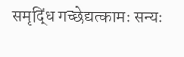समृद्धिं गच्छेद्यत्कामः सन्यः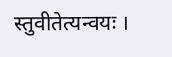स्तुवीतेत्यन्वयः ।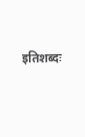इतिशब्दः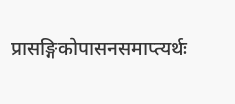प्रासङ्गिकोपासनसमाप्त्यर्थः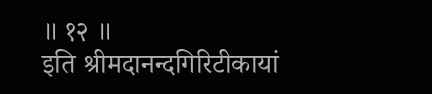॥ १२ ॥
इति श्रीमदानन्दगिरिटीकायां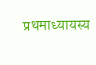प्रथमाध्यायस्य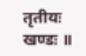तृतीयः खण्डः ॥